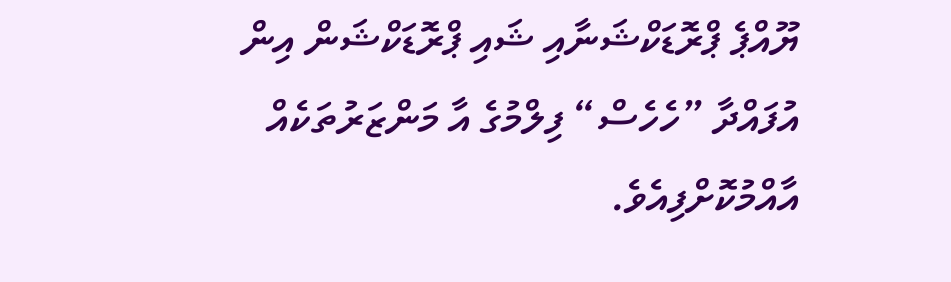ޔޫއްޕެ ޕްރޮޑަކްޝަނާއި ޝައި ޕްރޮޑަކްޝަން އިން އުފައްދާ ”ހެހެސް“ ފިލްމުގެ އާ މަންޒަރުތަކެއް އާއްމުކޮށްފިއެވެ.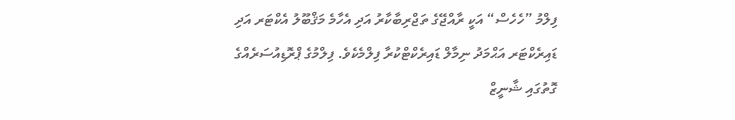ފިލްމު ”ހެހެސް“ އަކީ ރާއްޖޭގެ ތަޖްރިބާކާރު އަދި އެހާމެ މަޤްބޫލު އެކްޓަރ އަދި ޑައިރެކްޓަރ އަޙްމަދު ނިމާލް ޑައިރެކްޓްކުރާ ފިލްމެކެވެ. ފިލްމުގެ ޕްރޮޑިއުސަރެއްގެ ގޮތުގައި ޝާނީޒް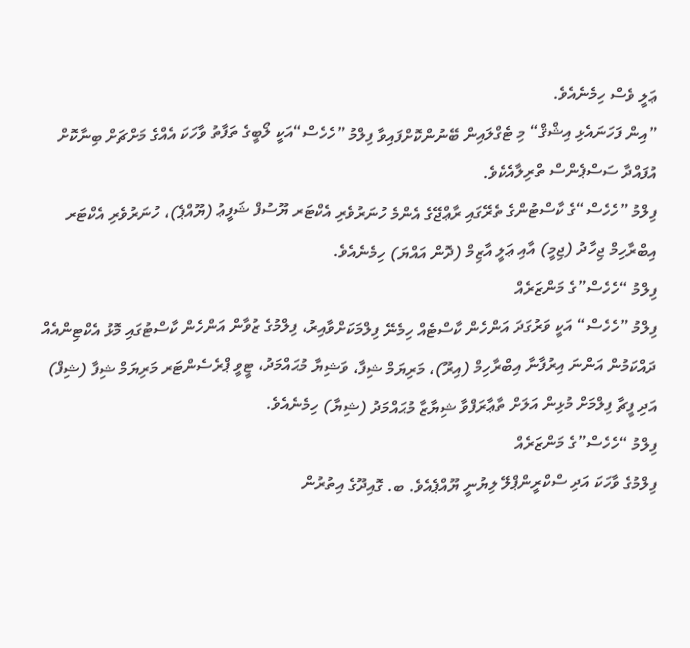ޢަލީ ވެސް ހިމެނެއެވެ.
”އިން ފަހަނައެޅި އިޝްޤް“ މި ޓެގްލައިން ބޭނުންކޮށްފައިވާ ފިލްމު ”ހެހެސް“އަކީ ލޯބީގެ ތަފާތު ވާހަކަ އެއްގެ މަށްޗަށް ބިނާކޮށް އުފައްދާ ސަސްޕެންސް ތްރިލާއެކެވެ.
ފިލްމު ”ހެހެސް“ގެ ކާސްޓުންގެ ތެރޭގައި ރާޢްޖޭގެ އެންމެ ހުނަރުވެރި އެކްޓަރ ޔޫސުފް ޝަފީޢު (ޔޫއްޕެ)، ހުނަރުވެރި އެކްޓަރ އިބްރާހިމް ޖިހާދު (ޖިމީ) އާއި ޢަލީ އާޒިމް (ދޮން އައްޔަ) ހިމެނެއެވެ.
ފިލްމު “ހެހެސް”ގެ މަންޒަރެއް
ފިލްމު ”ހެހެސް“ އަކީ ވަރުގަދަ އަންހެން ކާސްޓެއް ހިމެނޭ ފިލްމަކަށްވާއިރު، ފިލްމުގެ ޒުވާން އަންހެން ކާސްޓުގައި މޮޅު އެކްޓިންއެއް ދައްކަމުން އަންނަ އިރުފާނާ އިބްރާހިމް (އިރޫ)، މަރިޔަމް ޝިފާ، ވަޝިޔާ މުޙައްމަދު، ޓީވީ ޕްރެސެންޓަރ މަރިޔަމް ޝިފާ (ޝިފް) އަދި ފީޗާ ފިލްމަށް މުޅިން އަލަށް ތާޢާރަފްވާ ޝިޔާޒާ މުޙައްމަދު (ޝިޔާ) ހިމެނެއެވެ.
ފިލްމު “ހެހެސް”ގެ މަންޒަރެއް
ފިލްމުގެ ވާހަކަ އަދި ސްކްރީންޕްލޭ ލިޔުނީ ޔޫއްޕެއެވެ. ބ. ގޮއިދޫގެ އިތުރުން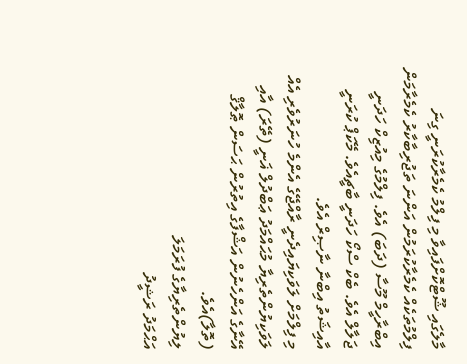މާލެގައި ޝޫޓްކޮށްފައިވާ މި ފިލްމު ކެމެރާކުރަނީ ގިނަ ފިލްމުތަކެއް ކެމެރާކުރަމުން އަންނަ ތަޖުރިބާކާރު ކެމެރާމަން އިބްރާހީމް މޫސާ (ދަބަ) އެވެ. ފިލްމުގެ މިއުޒިކް ހަދަނީ ޖަލާލް އެވެ. ބެކް ސްކޯ ހަދަނީ ބާޗީއެވެ. މޭކަޕް ކުރަނީ އާއިޝަތު އިބްނާ ނާޞިރް އެވެ.
މި ފިލްމަށް ލަވަކިޔައިދެނީ ރާއްޖޭގެ އެންމެ ހުނަރުވެރި އެއް ލަވަކިޔުންތެރިޔާ މުޙައްމަދު ޢަބްދުލް ޣަނީ (ތޭރަ) އާއި އޭނާގެ އަންހެނުން އަޝްފާގެ އިތުރުން ޙަސަން ޠޮލާޤް (ތޮލާ)އެވެ.
ލިޔުންތެރިޔާގެ ފުރަމަލަ
އަޙްމަދު ރަޝީދު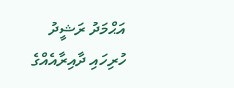އަޙްމަދު ރަޝީދު
ހުރިހައި ދާއިރާއެއްގެ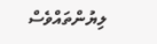ލިޔުންތައްވެސް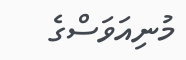މުނިއަވަސްގެ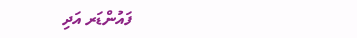ފައުންޑަރ އަދި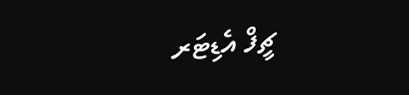ޗީފް އެޑިޓަރ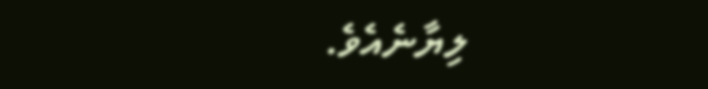ލިޔާނެއެވެ.